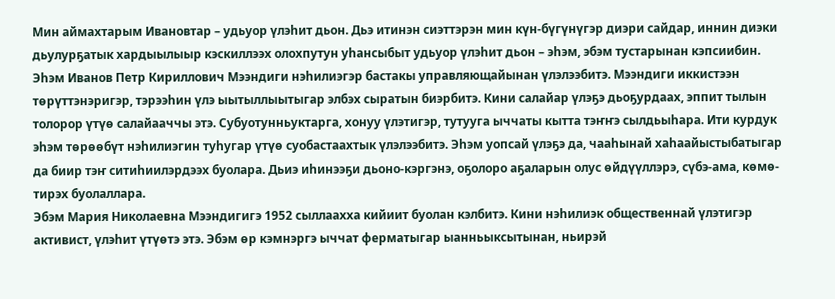Мин аймахтарым Ивановтар – удьуор үлэһит дьон. Дьэ итинэн сиэттэрэн мин күн-бүгүнүгэр диэри сайдар, иннин диэки дьулурҕатык хардыылыыр кэскиллээх олохпутун уһансыбыт удьуор үлэһит дьон – эһэм, эбэм тустарынан кэпсиибин.
Эһэм Иванов Петр Кириллович Мээндиги нэһилиэгэр бастакы управляющайынан үлэлээбитэ. Мээндиги иккистээн төрүттэнэригэр, тэрээһин үлэ ыытыллыытыгар элбэх сыратын биэрбитэ. Кини салайар үлэҕэ дьоҕурдаах, эппит тылын толорор үтүө салайааччы этэ. Субуотунньуктарга, хонуу үлэтигэр, тутууга ыччаты кытта тэҥҥэ сылдьыһара. Ити курдук эһэм төрөөбүт нэһилиэгин туһугар үтүө суобастаахтык үлэлээбитэ. Эһэм уопсай үлэҕэ да, чааһынай хаһаайыстыбатыгар да биир тэҥ ситиһиилэрдээх буолара. Дьиэ иһинээҕи дьоно-кэргэнэ, оҕолоро аҕаларын олус өйдүүллэрэ, сүбэ-ама, көмө-тирэх буолаллара.
Эбэм Мария Николаевна Мээндигигэ 1952 сыллаахха кийиит буолан кэлбитэ. Кини нэһилиэк общественнай үлэтигэр активист, үлэһит үтүөтэ этэ. Эбэм өр кэмнэргэ ыччат ферматыгар ыанньыксытынан, ньирэй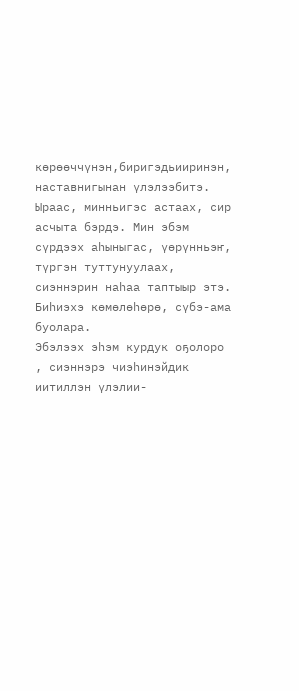көрөөччүнэн,биригэдьииринэн, наставнигынан үлэлээбитэ. Ыраас, минньигэс астаах, сир асчыта бэрдэ. Мин эбэм сүрдээх аһыныгас, үөрүнньэҥ, түргэн туттунуулаах, сиэннэрин наһаа таптыыр этэ. Биһиэхэ көмөлөһөрө, сүбэ-ама буолара.
Эбэлээх эһэм курдук оҕолоро , сиэннэрэ чиэһинэйдик иитиллэн үлэлии-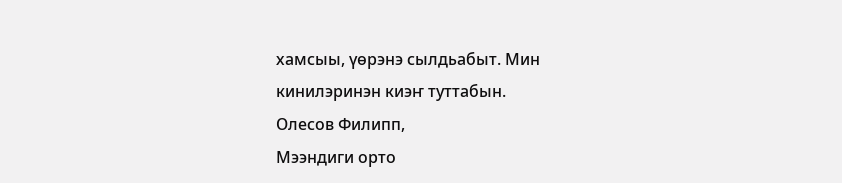хамсыы, үөрэнэ сылдьабыт. Мин кинилэринэн киэҥ туттабын.
Олесов Филипп,
Мээндиги орто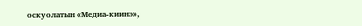оскуолатын «Медиа-киинэ»,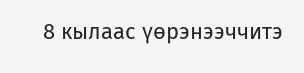8 кылаас үөрэнээччитэ